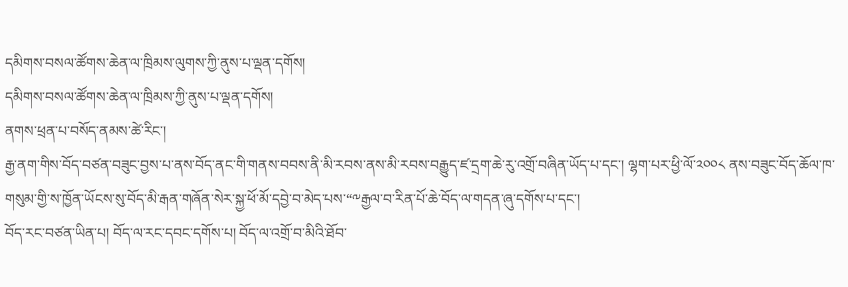དམིགས་བསལ་ཚོགས་ཆེན་ལ་ཁྲིམས་ལུགས་ཀྱི་ནུས་པ་ལྡན་དགོས།
དམིགས་བསལ་ཚོགས་ཆེན་ལ་ཁྲིམས་ཀྱི་ནུས་པ་ལྡན་དགོས།
ནགས་ཕྲན་པ་བསོད་ནམས་ཚེ་རིང་།
རྒྱ་ནག་གིས་བོད་བཙན་བཟུང་བྱས་པ་ནས་བོད་ནང་གི་གནས་བབས་ནི་མི་རབས་ནས་མི་རབས་བརྒྱུད་ཛ་དྲག་ཆེ་རུ་འགྲོ་བཞིན་ཡོད་པ་དང་། ལྷག་པར་ཕྱི་ལོ་༢༠༠༨ ནས་བཟུང་བོད་ཆོལ་ཁ་གསུམ་གྱི་ས་ཁྱོན་ཡོངས་སུ་བོད་མི་རྒན་གཞོན་སེར་སྐྱ་ཕོ་མོ་དབྱེ་བ་མེད་པས་“༸རྒྱལ་བ་རིན་པོ་ཆེ་བོད་ལ་གདན་ཞུ་དགོས་པ་དང་།
བོད་རང་བཙན་ཡིན་པ། བོད་ལ་རང་དབང་དགོས་པ། བོད་ལ་འགྲོ་བ་མིའི་ཐོབ་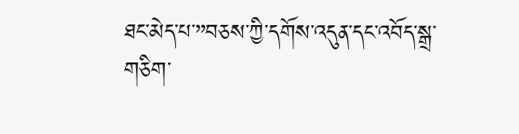ཐང་མེད་པ་”བཅས་ཀྱི་དགོས་འདུན་དང་འབོད་སྒྲ་གཅིག་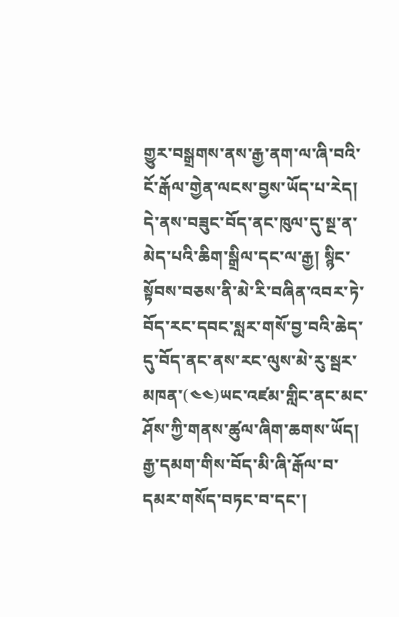གྱུར་བསྒྲགས་ནས་རྒྱ་ནག་ལ་ཞི་བའི་ངོ་རྒོལ་གྱེན་ལངས་བྱས་ཡོད་པ་རེད། དེ་ནས་བཟུང་བོད་ནང་ཁུལ་དུ་སྔ་ན་མེད་པའི་ཆིག་སྒྲིལ་དང་ལ་རྒྱ། སྙིང་སྟོབས་བཅས་ནི་མེ་རི་བཞིན་འབར་ཏེ་བོད་རང་དབང་སླར་གསོ་བྱ་བའི་ཆེད་དུ་བོད་ནང་ནས་རང་ལུས་མེ་རུ་སྦར་མཁན་(༤༤)ཡང་འཛམ་གླིང་ནང་མང་ཤོས་ཀྱི་གནས་ཚུལ་ཞིག་ཆགས་ཡོད།
རྒྱ་དམག་གིས་བོད་མི་ཞི་རྒོལ་བ་དམར་གསོད་བཏང་བ་དང་།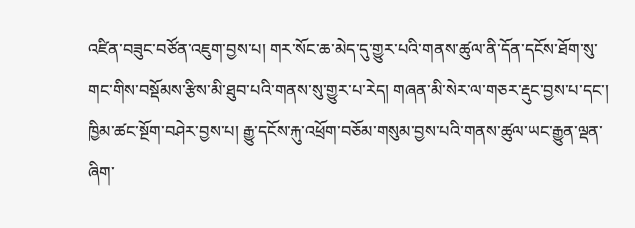འཛིན་བཟུང་བཙོན་འཇུག་བྱས་པ། གར་སོང་ཆ་མེད་དུ་གྱུར་པའི་གནས་ཚུལ་ནི་དོན་དངོས་ཐོག་སུ་གང་གིས་བསྡོམས་རྩིས་མི་ཐུབ་པའི་གནས་སུ་གྱུར་པ་རེད། གཞན་མི་སེར་ལ་གཅར་རྡུང་བྱས་པ་དང་། ཁྱིམ་ཚང་སྔོག་བཤེར་བྱས་པ། རྒྱུ་དངོས་རྐུ་འཕྲོག་བཅོམ་གསུམ་བྱས་པའི་གནས་ཚུལ་ཡང་རྒྱུན་ལྡན་ཞིག་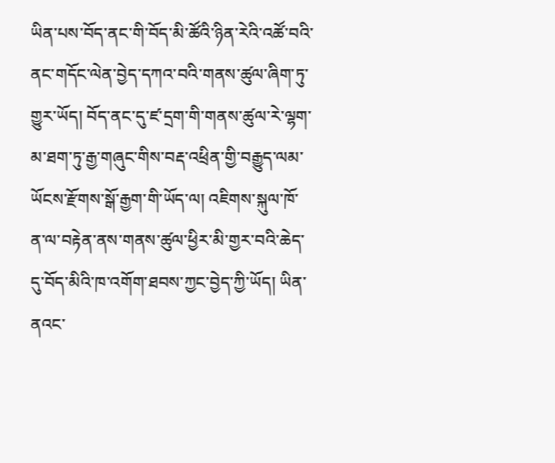ཡིན་པས་བོད་ནང་གི་བོད་མི་ཚོའི་ཉིན་རེའི་འཚོ་བའི་ནང་གདོང་ལེན་བྱེད་དཀའ་བའི་གནས་ཚུལ་ཞིག་ཏུ་གྱུར་ཡོད། བོད་ནང་དུ་ཛ་དྲག་གི་གནས་ཚུལ་རེ་ལྷག་མ་ཐག་ཏུ་རྒྱ་གཞུང་གིས་བརྡ་འཕྲིན་གྱི་བརྒྱུད་ལམ་ཡོངས་རྫོགས་སྒོ་རྒྱག་གི་ཡོད་ལ། འཇིགས་སྐུལ་ཁོ་ན་ལ་བརྟེན་ནས་གནས་ཚུལ་ཕྱིར་མི་གྱར་བའི་ཆེད་དུ་བོད་མིའི་ཁ་འགོག་ཐབས་ཀྱང་བྱེད་ཀྱི་ཡོད། ཡིན་ནའང་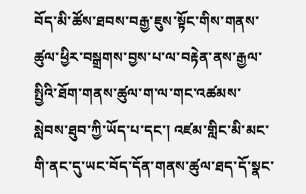བོད་མི་ཚོས་ཐབས་བརྒྱ་ཇུས་སྟོང་གིས་གནས་ཚུལ་ཕྱིར་བསྒྲགས་བྱས་པ་ལ་བརྟེན་ནས་རྒྱལ་སྤྱིའི་ཐོག་གནས་ཚུལ་ག་ལ་གང་འཚམས་སླེབས་ཐུབ་ཀྱི་ཡོད་པ་དང་། འཛམ་གླིང་མི་མང་གི་ནང་དུ་ཡང་བོད་དོན་གནས་ཚུལ་ཐད་དོ་སྣང་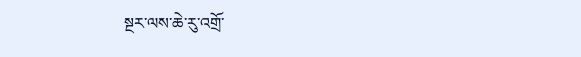སྔར་ལས་ཆེ་རུ་འགྲོ་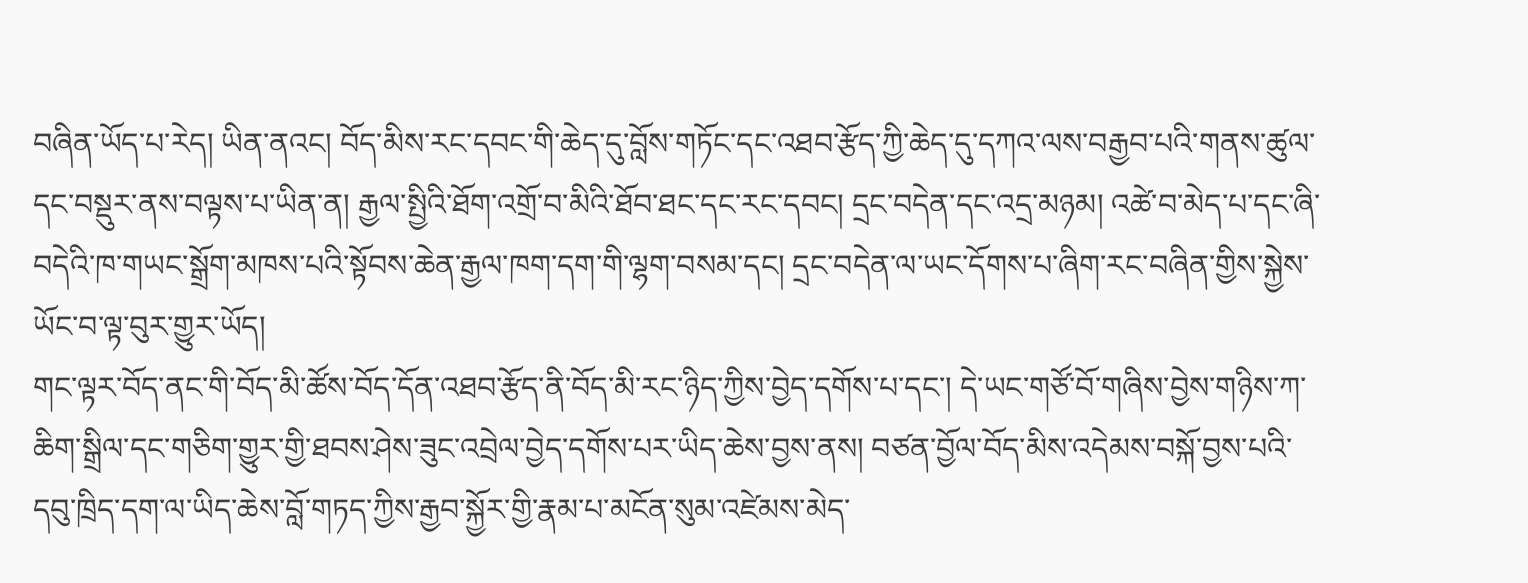བཞིན་ཡོད་པ་རེད། ཡིན་ནའང། བོད་མིས་རང་དབང་གི་ཆེད་དུ་བློས་གཏོང་དང་འཐབ་རྩོད་ཀྱི་ཆེད་དུ་དཀའ་ལས་བརྒྱབ་པའི་གནས་ཚུལ་དང་བསྡུར་ནས་བལྟས་པ་ཡིན་ན། རྒྱལ་སྤྱིའི་ཐོག་འགྲོ་བ་མིའི་ཐོབ་ཐང་དང་རང་དབང། དྲང་བདེན་དང་འདྲ་མཉམ། འཚེ་བ་མེད་པ་དང་ཞི་བདེའི་ཁ་གཡང་སྒྲོག་མཁས་པའི་སྟོབས་ཆེན་རྒྱལ་ཁག་དག་གི་ལྷག་བསམ་དང། དྲང་བདེན་ལ་ཡང་དོགས་པ་ཞིག་རང་བཞིན་གྱིས་སྐྱེས་ཡོང་བ་ལྟ་བུར་གྱུར་ཡོད།
གང་ལྟར་བོད་ནང་གི་བོད་མི་ཚོས་བོད་དོན་འཐབ་རྩོད་ནི་བོད་མི་རང་ཉིད་ཀྱིས་བྱེད་དགོས་པ་དང་། དེ་ཡང་གཙོ་བོ་གཞིས་བྱེས་གཉིས་ཀ་ཆིག་སྒྲིལ་དང་གཅིག་གྱུར་གྱི་ཐབས་ཤེས་ཟུང་འབྲེལ་བྱེད་དགོས་པར་ཡིད་ཆེས་བྱས་ནས། བཙན་བྱོལ་བོད་མིས་འདེམས་བསྐོ་བྱས་པའི་དབུ་ཁྲིད་དག་ལ་ཡིད་ཆེས་བློ་གཏད་ཀྱིས་རྒྱབ་སྐྱོར་གྱི་རྣམ་པ་མངོན་སུམ་འཛེམས་མེད་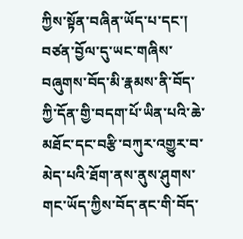ཀྱིས་སྟོན་བཞིན་ཡོད་པ་དང་། བཙན་བྱོལ་དུ་ཡང་གཞིས་བཞུགས་བོད་མི་རྣམས་ནི་བོད་ཀྱི་དོན་གྱི་བདག་པོ་ཡིན་པའི་ཆེ་མཐོང་དང་བརྩི་བཀུར་འགྱུར་བ་མེད་པའི་ཐོག་ནས་ནུས་ཤུགས་གང་ཡོད་ཀྱིས་བོད་ནང་གི་བོད་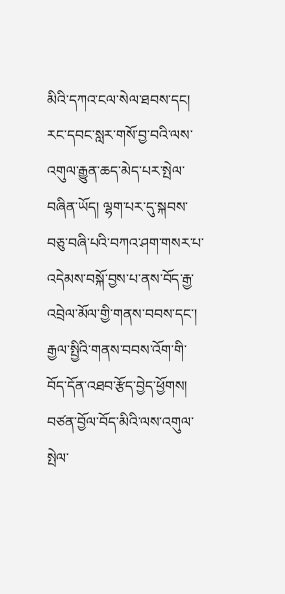མིའི་དཀའ་ངལ་སེལ་ཐབས་དང། རང་དབང་སླར་གསོ་བྱ་བའི་ལས་འགུལ་རྒྱུན་ཆད་མེད་པར་སྤེལ་བཞིན་ཡོད། ལྷག་པར་དུ་སྐབས་བཅུ་བཞི་པའི་བཀའ་ཤག་གསར་པ་འདེམས་བསྐོ་བྱས་པ་ནས་བོད་རྒྱ་འབྲེལ་མོལ་གྱི་གནས་བབས་དང་། རྒྱལ་སྤྱིའི་གནས་བབས་འོག་གི་བོད་དོན་འཐབ་རྩོད་བྱེད་ཕྱོགས། བཙན་བྱོལ་བོད་མིའི་ལས་འགུལ་སྤེལ་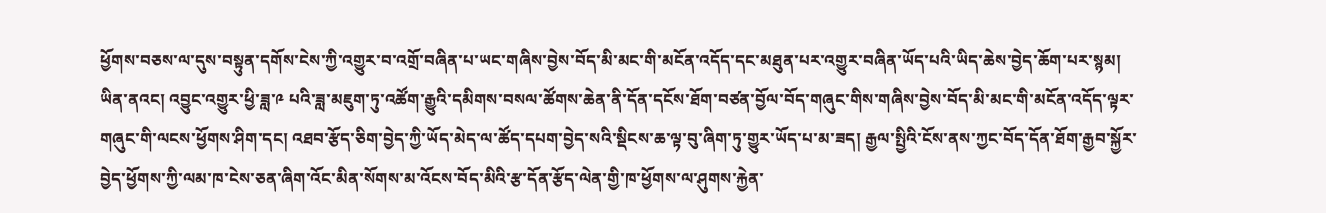ཕྱོགས་བཅས་ལ་དུས་བསྟུན་དགོས་ངེས་ཀྱི་འགྱུར་བ་འགྲོ་བཞིན་པ་ཡང་གཞིས་བྱེས་བོད་མི་མང་གི་མངོན་འདོད་དང་མཐུན་པར་འགྱུར་བཞིན་ཡོད་པའི་ཡིད་ཆེས་བྱེད་ཆོག་པར་སྙམ།
ཡིན་ནའང། འབྱུང་འགྱུར་ཕྱི་ཟླ་༩ པའི་ཟླ་མཇུག་ཏུ་འཚོག་རྒྱུའི་དམིགས་བསལ་ཚོགས་ཆེན་ནི་དོན་དངོས་ཐོག་བཙན་བྱོལ་བོད་གཞུང་གིས་གཞིས་བྱེས་བོད་མི་མང་གི་མངོན་འདོད་ལྟར་གཞུང་གི་ལངས་ཕྱོགས་ཤིག་དང། འཐབ་རྩོད་ཅིག་བྱེད་ཀྱི་ཡོད་མེད་ལ་ཚོད་དཔག་བྱེད་སའི་སྡིངས་ཆ་ལྟ་བུ་ཞིག་ཏུ་གྱུར་ཡོད་པ་མ་ཟད། རྒྱལ་སྤྱིའི་ངོས་ནས་ཀྱང་བོད་དོན་ཐོག་རྒྱབ་སྐྱོར་བྱེད་ཕྱོགས་ཀྱི་ལམ་ཁ་ངེས་ཅན་ཞིག་འོང་མིན་སོགས་མ་འོངས་བོད་མིའི་རྩ་དོན་རྩོད་ལེན་གྱི་ཁ་ཕྱོགས་ལ་ཤུགས་རྐྱེན་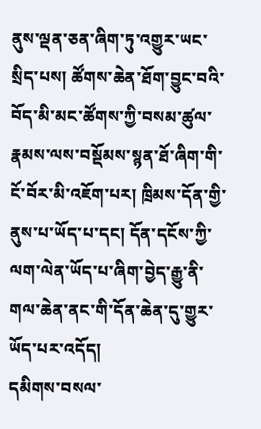ནུས་ལྡན་ཅན་ཞིག་ཏུ་འགྱུར་ཡང་སྲིད་པས། ཚོགས་ཆེན་ཐོག་བྱུང་བའི་བོད་མི་མང་ཚོགས་ཀྱི་བསམ་ཚུལ་རྣམས་ལས་བསྡོམས་སྙན་ཐོ་ཞིག་གི་ངོ་བོར་མི་འཇོག་པར། ཁྲིམས་དོན་གྱི་ནུས་པ་ཡོད་པ་དང། དོན་དངོས་ཀྱི་ལག་ལེན་ཡོད་པ་ཞིག་བྱེད་རྒྱུ་ནི་གལ་ཆེན་ནང་གི་དོན་ཆེན་དུ་གྱུར་ཡོད་པར་འདོད།
དམིགས་བསལ་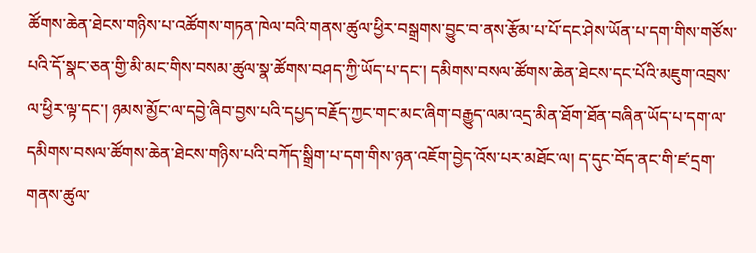ཚོགས་ཆེན་ཐེངས་གཉིས་པ་འཚོགས་གཏན་ཁེལ་བའི་གནས་ཚུལ་ཕྱིར་བསྒྲགས་བྱུང་བ་ནས་རྩོམ་པ་པོ་དང་ཤེས་ཡོན་པ་དག་གིས་གཙོས་པའི་དོ་སྣང་ཅན་གྱི་མི་མང་གིས་བསམ་ཚུལ་སྣ་ཚོགས་བཤད་ཀྱི་ཡོད་པ་དང་། དམིགས་བསལ་ཚོགས་ཆེན་ཐེངས་དང་པོའི་མཇུག་འབྲས་ལ་ཕྱིར་ལྟ་དང་། ཉམས་མྱོང་ལ་དབྱེ་ཞིབ་བྱས་པའི་དཔྱད་བརྗོད་ཀྱང་གང་མང་ཞིག་བརྒྱུད་ལམ་འདྲ་མིན་ཐོག་ཐོན་བཞིན་ཡོད་པ་དག་ལ་དམིགས་བསལ་ཚོགས་ཆེན་ཐེངས་གཉིས་པའི་བཀོད་སྒྲིག་པ་དག་གིས་ཉན་འཇོག་བྱེད་འོས་པར་མཐོང་ལ། ད་དུང་བོད་ནང་གི་ཛ་དྲག་གནས་ཚུལ་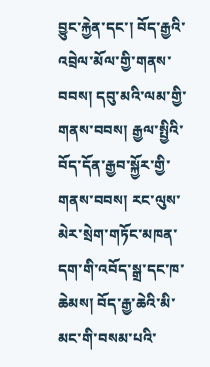བྱུང་རྐྱེན་དང་། བོད་རྒྱའི་འབྲེལ་མོལ་གྱི་གནས་བབས། དབུ་མའི་ལམ་གྱི་གནས་བབས། རྒྱལ་སྤྱིའི་བོད་དོན་རྒྱབ་སྐྱོར་གྱི་གནས་བབས། རང་ལུས་མེར་སྲེག་གཏོང་མཁན་དག་གི་འབོད་སྒྲ་དང་ཁ་ཆེམས། བོད་རྒྱ་ཆེའི་མི་མང་གི་བསམ་པའི་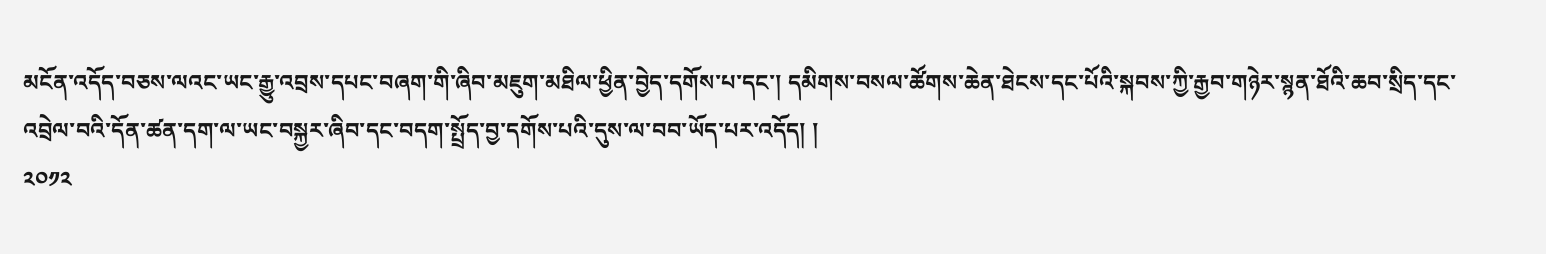མངོན་འདོད་བཅས་ལའང་ཡང་རྒྱུ་འབྲས་དཔང་བཞག་གི་ཞིབ་མཇུག་མཐིལ་ཕྱིན་བྱེད་དགོས་པ་དང་། དམིགས་བསལ་ཚོགས་ཆེན་ཐེངས་དང་པོའི་སྐབས་ཀྱི་རྒྱབ་གཉེར་སྙན་ཐོའི་ཆབ་སྲིད་དང་འབྲེལ་བའི་དོན་ཚན་དག་ལ་ཡང་བསྐྱར་ཞིབ་དང་བདག་སྤྲོད་བྱ་དགོས་པའི་དུས་ལ་བབ་ཡོད་པར་འདོད། །
༢༠༡༢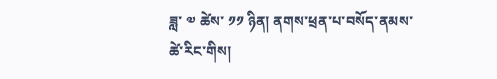ཟླ་ ༧ ཚེས་ ༡༡ ཉིན། ནགས་ཕྲན་པ་བསོད་ནམས་ཚེ་རིང་གིས།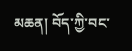མཆན། བོད་ཀྱི་བང་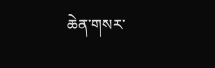ཆེན་གསར་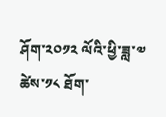ཤོག་༢༠༡༢ ལོའི་ཕྱི་ཟླ་༧ ཚེས་༡༨ ཐོག་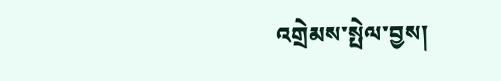འགྲེམས་སྤེལ་བྱས།